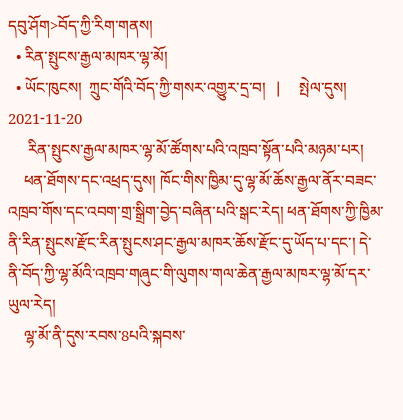དབུ་ཤོག>བོད་ཀྱི་རིག་གནས།
  • རིན་སྤུངས་རྒྱལ་མཁར་ལྷ་མོ།
  • ཡོང་ཁུངས།  ཀྲུང་གོའི་བོད་ཀྱི་གསར་འགྱུར་དྲ་བ།   |     སྤེལ་དུས།  2021-11-20
     རིན་སྤུངས་རྒྱལ་མཁར་ལྷ་མོ་ཚོགས་པའི་འཁྲབ་སྟོན་པའི་མཉམ་པར།
    ཕན་ཐོགས་དང་འཕྲད་དུས། ཁོང་གིས་ཁྱིམ་དུ་ལྷ་མོ་ཆོས་རྒྱལ་ནོར་བཟང་འཁྲབ་གོས་དང་འབག་གྲ་སྒྲིག་བྱེད་བཞིན་པའི་སྒང་རེད། ཕན་ཐོགས་ཀྱི་ཁྱིམ་ནི་རིན་སྤུངས་རྫོང་རིན་སྤུངས་ཤང་རྒྱལ་མཁར་ཆོས་རྫོང་དུ་ཡོད་པ་དང་། དེ་ནི་བོད་ཀྱི་ལྷ་མོའི་འཁྲབ་གཞུང་གི་ལུགས་གལ་ཆེན་རྒྱལ་མཁར་ལྷ་མོ་དར་ཡུལ་རེད།
    ལྷ་མོ་ནི་དུས་རབས་8པའི་སྐབས་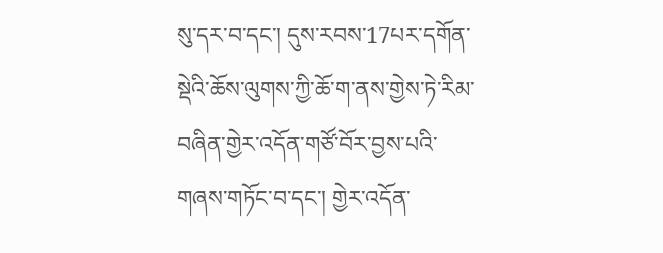སུ་དར་བ་དང་། དུས་རབས་17པར་དགོན་སྡེའི་ཆོས་ལུགས་ཀྱི་ཆོ་ག་ནས་གྱེས་ཏེ་རིམ་བཞིན་གྱེར་འདོན་གཙོ་བོར་བྱས་པའི་གཞས་གཏོང་བ་དང་། གྱེར་འདོན་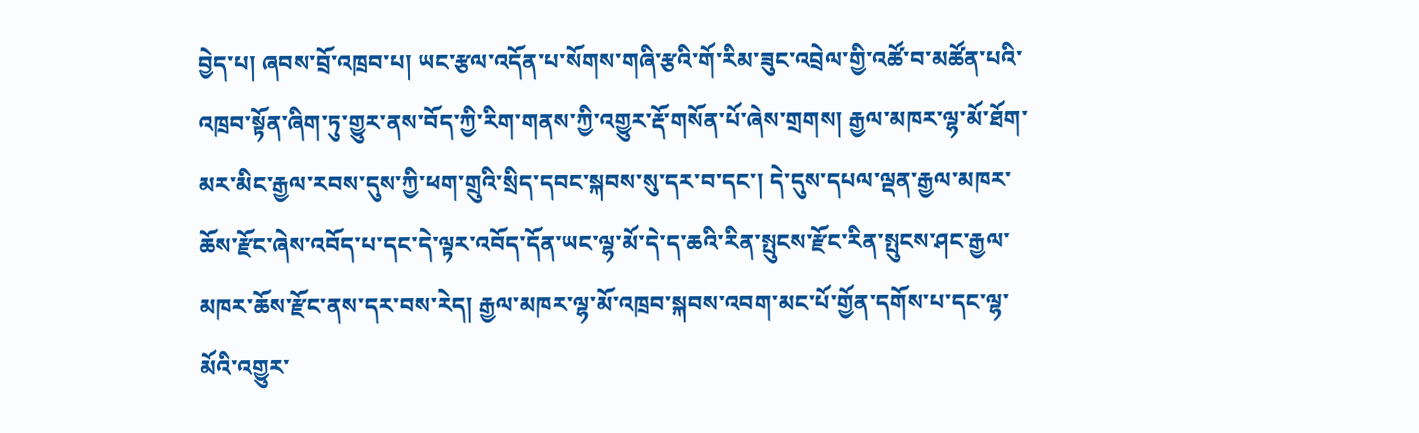བྱེད་པ། ཞབས་བྲོ་འཁྲབ་པ། ཡང་རྩལ་འདོན་པ་སོགས་གཞི་རྩའི་གོ་རིམ་ཟུང་འབྲེལ་གྱི་འཚོ་བ་མཚོན་པའི་འཁྲབ་སྟོན་ཞིག་ཏུ་གྱུར་ནས་བོད་ཀྱི་རིག་གནས་ཀྱི་འགྱུར་རྡོ་གསོན་པོ་ཞེས་གྲགས། རྒྱལ་མཁར་ལྷ་མོ་ཐོག་མར་མིང་རྒྱལ་རབས་དུས་ཀྱི་ཕག་གྲུའི་སྲིད་དབང་སྐབས་སུ་དར་བ་དང་། དེ་དུས་དཔལ་ལྡན་རྒྱལ་མཁར་ཆོས་རྫོང་ཞེས་འབོད་པ་དང་དེ་ལྟར་འབོད་དོན་ཡང་ལྷ་མོ་དེ་ད་ཆའི་རིན་སྤུངས་རྫོང་རིན་སྤུངས་ཤང་རྒྱལ་མཁར་ཆོས་རྫོང་ནས་དར་བས་རེད། རྒྱལ་མཁར་ལྷ་མོ་འཁྲབ་སྐབས་འབག་མང་པོ་གྱོན་དགོས་པ་དང་ལྷ་མོའི་འགྱུར་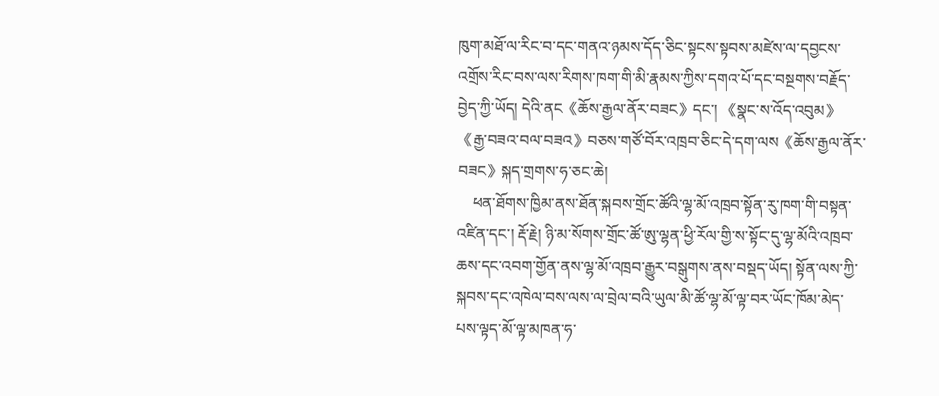ཁུག་མཐོ་ལ་རིང་བ་དང་གནའ་ཉམས་དོད་ཅིང་སྟངས་སྟབས་མཛེས་ལ་དབྱངས་འགྲོས་རིང་བས་ལས་རིགས་ཁག་གི་མི་རྣམས་ཀྱིས་དགའ་པོ་དང་བསྔགས་བརྗོད་བྱེད་ཀྱི་ཡོད། དེའི་ནང《ཆོས་རྒྱལ་ནོར་བཟང》དང་། 《སྣང་ས་འོད་འབུམ》 《རྒྱ་བཟའ་བལ་བཟའ》བཅས་གཙོ་བོར་འཁྲབ་ཅིང་དེ་དག་ལས《ཆོས་རྒྱལ་ནོར་བཟང》སྐད་གྲགས་ཧ་ཅང་ཆེ།
    ཕན་ཐོགས་ཁྱིམ་ནས་ཐོན་སྐབས་གྲོང་ཚོའི་ལྷ་མོ་འཁྲབ་སྟོན་རུ་ཁག་གི་བསྟན་འཛིན་དང་། རྡོ་རྗེ། ཉི་མ་སོགས་གྲོང་ཚོ་ཨུ་ལྷན་ཕྱི་རོལ་གྱི་ས་སྟོང་དུ་ལྷ་མོའི་འཁྲབ་ཆས་དང་འབག་གྱོན་ནས་ལྷ་མོ་འཁྲབ་རྒྱུར་བསྒུགས་ནས་བསྡད་ཡོད། སྟོན་ལས་ཀྱི་སྐབས་དང་འཁེལ་བས་ལས་ལ་བྲེལ་བའི་ཡུལ་མི་ཚོ་ལྷ་མོ་ལྟ་བར་ཡོང་ཁོམ་མེད་པས་ལྟད་མོ་ལྟ་མཁན་ཧ་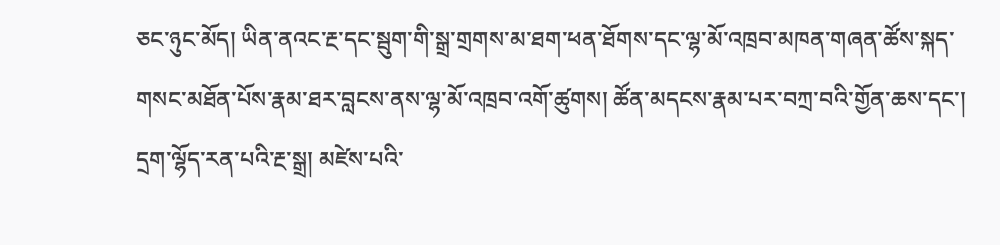ཅང་ཉུང་མོད། ཡིན་ནའང་རྔ་དང་སྦུག་གི་སྒྲ་གྲགས་མ་ཐག་ཕན་ཐོགས་དང་ལྷ་མོ་འཁྲབ་མཁན་གཞན་ཚོས་སྐད་གསང་མཐོན་པོས་རྣམ་ཐར་བླངས་ནས་ལྷ་མོ་འཁྲབ་འགོ་ཚུགས། ཚོན་མདངས་རྣམ་པར་བཀྲ་བའི་གྱོན་ཆས་དང་། དྲག་ལྷོད་རན་པའི་རྔ་སྒྲ། མཛེས་པའི་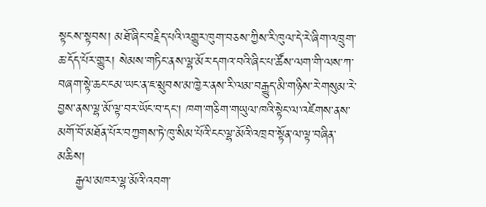སྟངས་སྟབས། མཐོ་ཞིང་བརྗིད་པའི་འགྱུར་ཁུག་བཅས་ཀྱིས་རི་ཁུལ་དེ་རེ་ཞིག་འཁྲུག་ཆ་དོད་པོར་གྱུར། སེམས་གཏིང་ནས་ལྷ་མོར་དགའ་བའི་ཞིང་པ་ཚོས་ལག་གི་ལས་ཀ་བཞག་སྟེ་ཆང་ངམ་ཡང་ན་ཇ་སྲུབས་མ་ཁྱེར་ནས་རི་ལམ་བརྒྱུད་མི་གཉིས་རེ་གསུམ་རེ་བྱས་ནས་ལྷ་མོ་ལྟ་བར་ཡོང་བ་དང་། ཁག་གཅིག་གཡུལ་ཁའི་སྟེང་ལ་འཛེགས་ནས་མགོ་བོ་མཐོན་པོར་བཀྱགས་ཏེ་ཁུ་སིམ་པོའི་ངང་ལྷ་མོའི་འཁྲབ་སྟོན་ལ་ལྟ་བཞིན་མཆིས།
    རྒྱལ་མཁར་ལྷ་མོའི་འབག་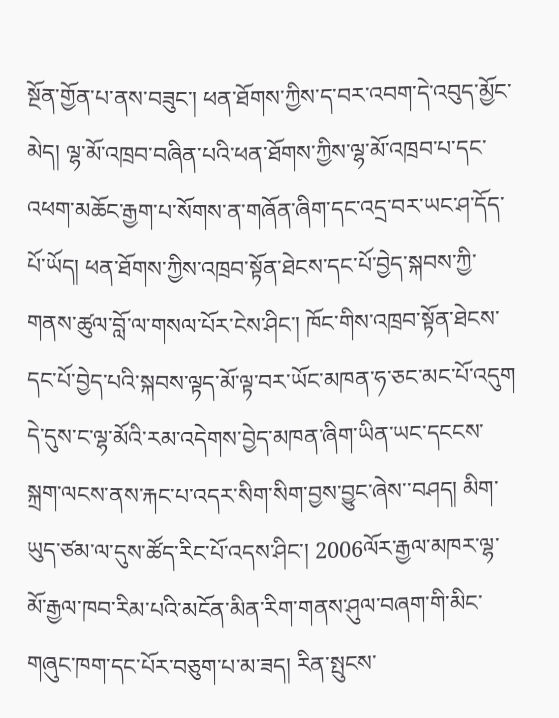སྔོན་གྱོན་པ་ནས་བཟུང་། ཕན་ཐོགས་ཀྱིས་ད་བར་འབག་དེ་འབུད་མྱོང་མེད། ལྷ་མོ་འཁྲབ་བཞིན་པའི་ཕན་ཐོགས་ཀྱིས་ལྷ་མོ་འཁྲབ་པ་དང་འཕག་མཆོང་རྒྱག་པ་སོགས་ན་གཞོན་ཞིག་དང་འདྲ་བར་ཡང་ཤ་དོད་པོ་ཡོད། ཕན་ཐོགས་ཀྱིས་འཁྲབ་སྟོན་ཐེངས་དང་པོ་བྱེད་སྐབས་ཀྱི་གནས་ཚུལ་བློ་ལ་གསལ་པོར་ངེས་ཤིང་། ཁོང་གིས་འཁྲབ་སྟོན་ཐེངས་དང་པོ་བྱེད་པའི་སྐབས་ལྟད་མོ་ལྟ་བར་ཡོང་མཁན་ཧ་ཅང་མང་པོ་འདུག དེ་དུས་ང་ལྷ་མོའི་རམ་འདེགས་བྱེད་མཁན་ཞིག་ཡིན་ཡང་དངངས་སྐྲག་ལངས་ནས་རྐང་པ་འདར་སིག་སིག་བྱས་བྱུང་ཞེས་་བཤད། མིག་ཡུད་ཙམ་ལ་དུས་ཚོད་རིང་པོ་འདས་ཤིང་། 2006ལོར་རྒྱལ་མཁར་ལྷ་མོ་རྒྱལ་ཁབ་རིམ་པའི་མངོན་མིན་རིག་གནས་ཤུལ་བཞག་གི་མིང་གཞུང་ཁག་དང་པོར་བཅུག་པ་མ་ཟད། རིན་སྤུངས་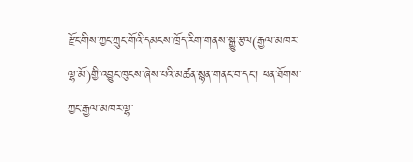རྫོང་གིས་ཀྱང་ཀྲུང་གོའི་དམངས་ཁྲོད་རིག་གནས་སྒྱུ་རྩལ(རྒྱལ་མཁར་ལྷ་མོ)གྱི་འབྱུང་ཁུངས་ཞེས་པའི་མཚན་སྙན་གནང་བ་དང་། ཕན་ཐོགས་ཀྱང་རྒྱལ་མཁར་ལྷ་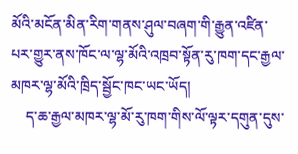མོའི་མངོན་མིན་རིག་གནས་ཤུལ་བཞག་གི་རྒྱུན་འཛིན་པར་གྱུར་ནས་ཁོང་ལ་ལྷ་མོའི་འཁྲབ་སྟོན་རུ་ཁག་དང་རྒྱལ་མཁར་ལྷ་མོའི་ཁྲིད་སྦྱོང་ཁང་ཡང་ཡོད།
    ད་ཆ་རྒྱལ་མཁར་ལྷ་མོ་རུ་ཁག་གིས་ལོ་ལྟར་དགུན་དུས་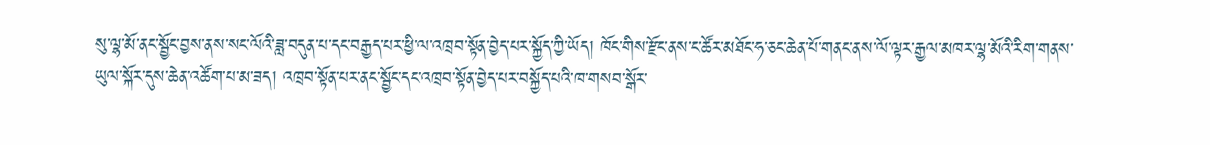སུ་ལྷ་མོ་ནང་སྦྱོང་བྱས་ནས་སང་ལོའི་ཟླ་བདུན་པ་དང་བརྒྱད་པར་ཕྱི་ལ་འཁྲབ་སྟོན་བྱེད་པར་སྐྱོད་ཀྱི་ཡོད། ཁོང་གིས་རྫོང་ནས་ང་ཚོར་མཐོང་ཧ་ཅང་ཆེན་པོ་གནང་ནས་ལོ་ལྟར་རྒྱལ་མཁར་ལྷ་མོའི་རིག་གནས་ཡུལ་སྐོར་དུས་ཆེན་འཚོག་པ་མ་ཟད། འཁྲབ་སྟོན་པར་ནང་སྦྱོང་དང་འཁྲབ་སྟོན་བྱེད་པར་བསྐྱོད་པའི་ཁ་གསབ་སྒོར་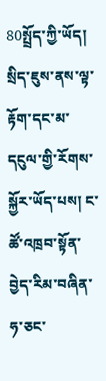80སྤྲོད་ཀྱི་ཡོད། སྲིད་ཇུས་ནས་ལྟ་རྟོག་དང་མ་དངུལ་གྱི་རོགས་སྐྱོར་ཡོད་པས། ང་ཚོ་འཁྲབ་སྟོན་བྱེད་རིམ་བཞིན་ཧ་ཅང་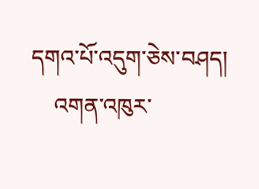དགའ་པོ་འདུག་ཅེས་བཤད།
    འགན་འཁུར་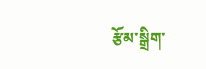རྩོམ་སྒྲིག་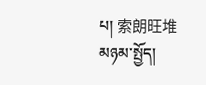པ། 索朗旺堆
མཉམ་སྤྱོད།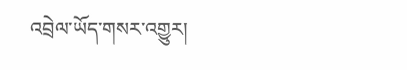འབྲེལ་ཡོད་གསར་འགྱུར།